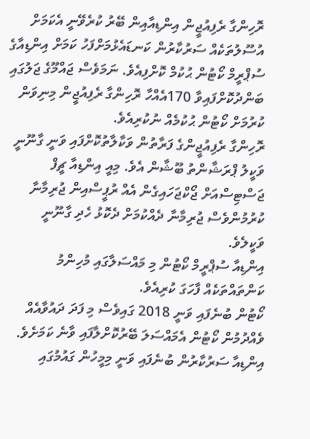ރޮހިންގާ ރެފިއުޖީން އިންޑިއާއިން ބޭރު ކުރެވޭނީ އެކަމަށް އުސޫލުތަކެއް ސަރުކާރުން ކަނޑައެޅުމަށްފަހު ކަމަށް އިންޑިއާގެ ސުޕްރީމް ކޯޓުން ޙުކުމް ކޮށްފިއެވެ. ނަމަވެސް ޖައްމޫގެ ޖަލުގައި ބަންދުކޮށްފައިވާ 170އެއްހާ ރޮހިންގާ ރެފިއުޖީން މިނިވަން ކުރުމަށް ކޯޓުން ޙުކުމެއް ނުކުރިއެވެ.
ރޮހިންގާ ރެފިއުޖީންގެ ފަރާތުން ވަކާލާތުކޮށްފައި ވަނީ ގާނޫނީ ވަކީލު ޕްރަޝާންތު ބޫޝާން އެވެ. މިއީ އިންޑިއާ ޗީފް ޖަސްޓިސްއަށް ޖޯކްޖަހައިގެން އެއް ރުޕީސްއިން ޖުރިމާނާ ކުރުމުންވެސް ޖުރިމާނާ ދެއްކުމަށް ދެކޮޅު ހެދި ގާނޫނީ ވަކީލެވެ.
އިންޑިއާ ސުޕްރީމް ކޯޓުން މި މައްސަލާގައި މުހިންމު ކަންތައްތަކެއް ފާހަގަ ކުރިއެވެ.
ކޯޓުން ބުނެފައި ވަނީ 2018 ގައިވެސް މި ފަދަ ދައުވާއެއް ވެއްދުމުން ކޯޓުން އެމައްސަލަ ބޭރުކޮށްލާފައި ވާނެ ކަމަށެވެ.
އިންޑިއާ ސަރުކާރުން ބުނެފައި ވަނީ މިމީހުން ގައުމުގައި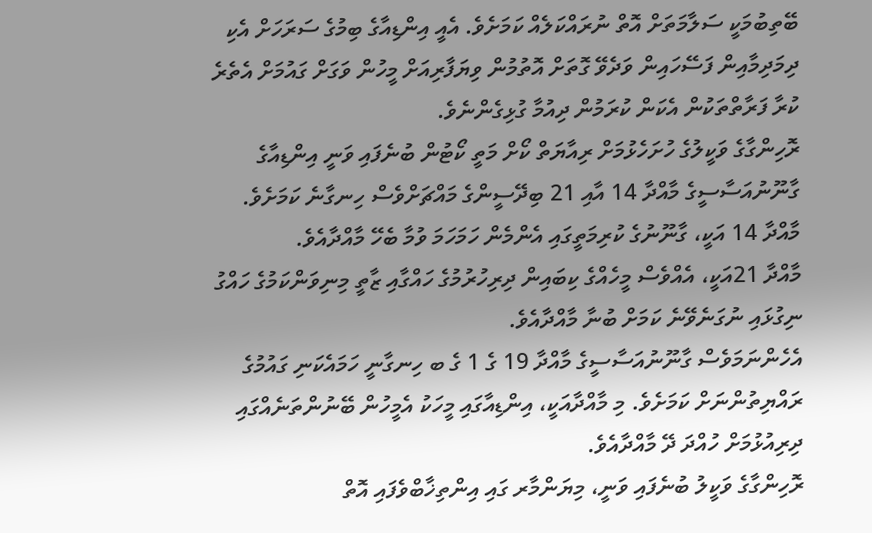ބޭތިބުމަކީ ސަލާމަތަށް އޮތް ނުރައްކަލެއް ކަމަށެވެ. އެއީ އިންޑިއާގެ ބިމުގެ ސަރަހަށް އެކި ދިމަދިމާއިން ފަސޭހައިން ވަދެވޭ ގޮތަށް އޮތުމުން ވިޔަފާރިއަށް މީހުން ވަގަށް ގައުމަށް އެތެރެ ކުރާ ފަރާތްތަކުން އެކަން ކުރަމުން ދިއުމާ ގުޅިގެންނެވެ.
ރޮހިންގާގެ ވަކީލުގެ ހުށަހެޅުމަށް ރިއާޔަތް ކޯށް މަތީ ކޯޓުން ބުނެފައި ވަނީ އިންޑިއާގެ ގާނޫނުއަސާސީގެ މާއްދާ 14 އާއި 21 ބިދޭސީންގެ މައްޗަށްވެސް ހިނގާނެ ކަމަށެވެ.
މާއްދާ 14 އަކީ، ގާނޫނުގެ ކުރިމަތީގައި އެންމެން ހަމަހަމަ ވުމާ ބެހޭ މާއްދާއެވެ.
މާއްދާ 21އަކީ، އެއްވެސް މީހެއްގެ ކިބައިން ދިރިހުރުމުގެ ހައްގާއި ޒާތީ މިނިވަންކަމުގެ ހައްގު ނިގުޅައި ނުގަނެވޭނެ ކަމަށް ބުނާ މާއްދާއެވެ.
އެހެންނަމަވެސް ގާނޫނުއަސާސީގެ މާއްދާ 19 ގެ 1 ގެ ބ ހިނގާނީ ހަމައެކަނި ގައުމުގެ ރައްޔިތުންނަށް ކަމަށެވެ. މި މާއްދާއަކީ، އިންޑިއާގައި މީހަކު އެމީހުން ބޭނުންތަނެއްގައި ދިރިއުޅުމަށް ހުއްދަ ދޭ މާއްދާއެވެ.
ރޮހިންގާގެ ވަކީލު ބުނެފައި ވަނީ، މިޔަންމާރ ގައި އިންތިޚާބްވެފައި އޮތް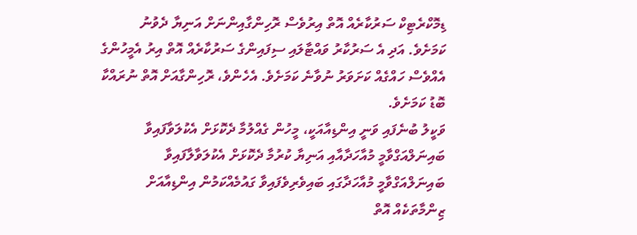ޑިމޮކްރެޓިކް ސަރުކާރެއް އޮތް އިރުވެސް ރޮހިންގާއިންނަށް އަނިޔާ ދެވުނު ކަމަށެވެ. އަދި އެ ސަރުކާރު ވައްޓާލައި ސިފައިންގެ ސަރުކާރެއް އޮތް އިރު އެމީހުންގެ އެއްވެސް ހައްގެއް ކަށަވަރު ނުވާނެ ކަމަށެވެ. އެހެންވެ، ރޮހިންގާއަށް އޮތް ނުރައްކާ ބޮޑު ކަމަށެވެ.
ވަކީލު ބުނެފައި ވަނީ އިންޑިއާއަކީ، މީހުން ގެއްލުމާ ދެކޮޅަށް އެކުލަވާފައިވާ ބައިނަލްއަގްވާމީ މުއާހަދާއާއި އަނިޔާ ކުރުމާ ދެކޮޅަށް އެކުލަވާލާފައިވާ ބައިނަލްއަގްވާމީ މުއާހަދާގައި ބައިވެރިވެފައިވާ ގައުމެއްކަމުން އިންޑިއާއަށް ޒިންމާތަކެއް އޮތް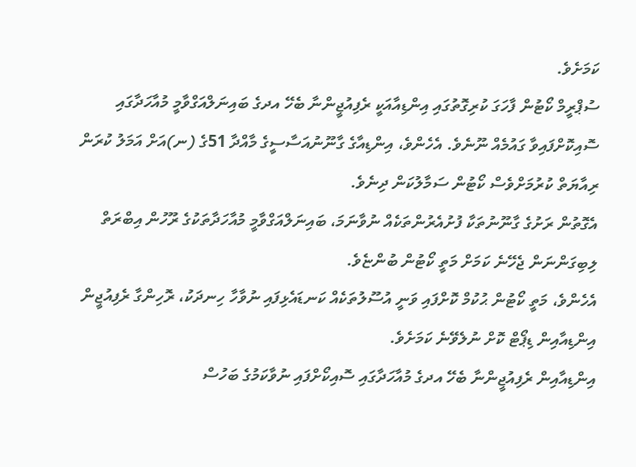ކަމަށެވެ.
ސުޕްރީމް ކޯޓުން ފާހަގަ ކުރިގޮތުގައި އިންޑިއާއަކީ ރެފިއުޖީންނާ ބެހޭ އދގެ ބައިނަލްއަގްވާމީ މުއާހަދާގައި ސޮއިކޮށްފައިވާ ގައުމެއް ނޫނެވެ. އެހެންވެ، އިންޑިއާގެ ގާނޫނުއަސާސީގެ މާއްދާ 51ގެ (ނ)އަށް އަމަލު ކުރަން ރިއާޔަތް ކުރުމަށްވެސް ކޯޓުން ސަމާލުކަން ދިނެވެ.
އެގޮތުން ރަށުގެ ގާނޫނުތަކާ ފުށުއެރުންތަކެއް ނުވާނަމަ، ބައިނަލްއަގްވާމީ މުއާހަދާތަކުގެ ރޫހުން އިބްރަތް ލިބިގަންނަން ޖެހޭނެ ކަމަށް މަތީ ކޯޓުން ބުންޏެވެ.
އެހެންވެ، މަތީ ކޯޓުން ޙުކުމް ކޮށްފައި ވަނީ އުސޫލުތަކެއް ކަނޑައެޅިފައި ނުވާހާ ހިނދަކު، ރޮހިންގާ ރެފިއުޖީން އިންޑިއާއިން ޑިޕޯޓް ކޮށް ނުލެވޭނެ ކަމަށެވެ.
އިންޑިއާއިން ރެފިއުޖީންނާ ބެހޭ އދގެ މުއާހަދާގައި ސޮއިކޯށްފައި ނުވާކަމުގެ ބަހުސް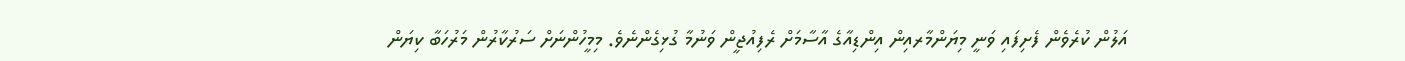އަލުން ކުރެވެން ފެށިފައި ވަނީ މިޔަންމާރއިން އިންޑިއާގެ އާސާމަށް ރެފިއުޖީން ވަނުމާ ގުޅިގެންނެވެ. މިމީހުންނަށް ސަރުކާރުން މަރުހަބާ ކިޔަން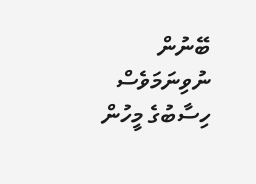ބޭނުން ނުވިނަމަވެސް ހިސާބުގެ މީހުން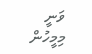ވަނީ މިމީހުން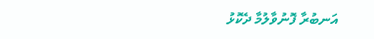އަނބުރާ ފޮނުވާލުމާ ދެކޮޅު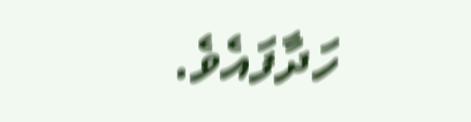ހަދާފައެވެ.